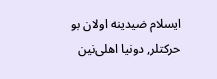ایسلام ضیدینه اولان بو حركتلر, دونیا اهلی‌نین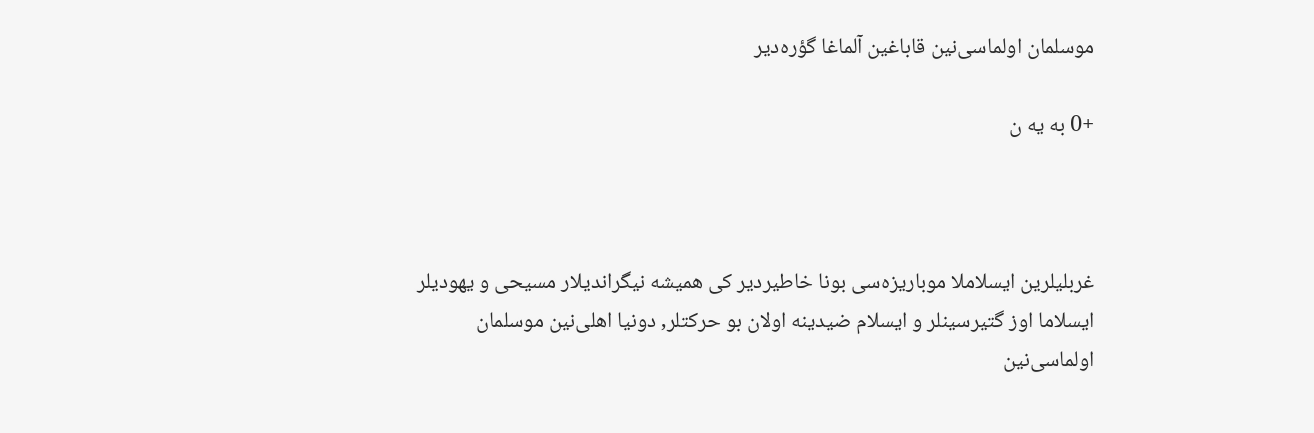موسلمان اولماسی‌نین قاباغین آلماغا گؤره‌دیر

+0 به یه ن



غربلیلرین ایسلاملا موباریزه‌سی بونا خاطیردیر كی همیشه نیگراندیلار مسیحی و یهودیلر ایسلاما اوز گتیرسینلر و ایسلام ضیدینه اولان بو حركتلر, دونیا اهلی‌نین موسلمان اولماسی‌نین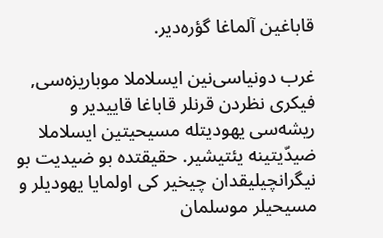قاباغین آلماغا گؤره‌دیر.

غرب دونیاسی‌نین ایسلاملا موباریزه‌سی, فیكری نظردن قرنلر قاباغا قاییدیر و ریشه‌سی یهودیتله مسیحیتین ایسلاملا ضیدّیتینه یئتیشیر. حقیقتده بو ضیدیت بو نیگرانچیلیقدان چیخیر كی اولمایا یهودیلر و مسیحیلر موسلمان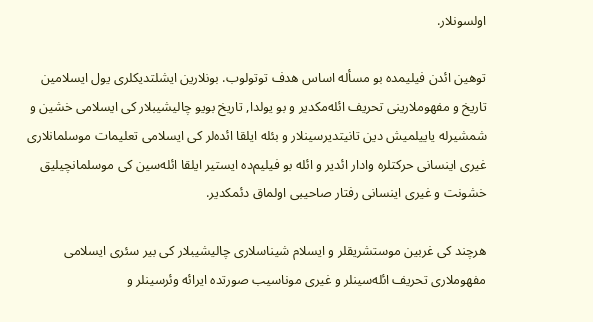اولسونلار.

توهین ائدن فیلیمده بو مسأله اساس هدف توتولوب. بونلارین ایشلتدیكلری یول ایسلامین تاریخ و مفهوملارینی تحریف ائله‌مكدیر و بو یولدا, تاریخ بویو چالیشیبلار كی ایسلامی خشین و شمشیرله یاییلمیش دین تانیتدیرسینلار و بئله ایلقا ائده‌لر كی ایسلامی تعلیمات موسلمانلاری غیری اینسانی حركتلره وادار ائدیر و ائله بو فیلیم‌ده ایستیر ایلقا ائله‌سین كی موسلمانچیلیق خشونت و غیری اینسانی رفتار صاحیبی اولماق دئمكدیر.

هرچند كی غربین موستشریقلر و ایسلام شیناسلاری چالیشیبلار كی بیر سئری ایسلامی مفهوملاری تحریف ائله‌سینلر و غیری موناسیب صورتده ایرائه وئرسینلر و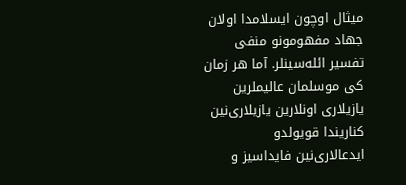میثال اوچون ایسلامدا اولان جهاد مفهومونو منفی تفسیر ائله‌سینلر. آما هر زمان كی موسلمان عالیملرین یازیلاری اونلارین یازیلاری‌نین كناریندا قویولدو ایدعالاری‌نین فایداسیز و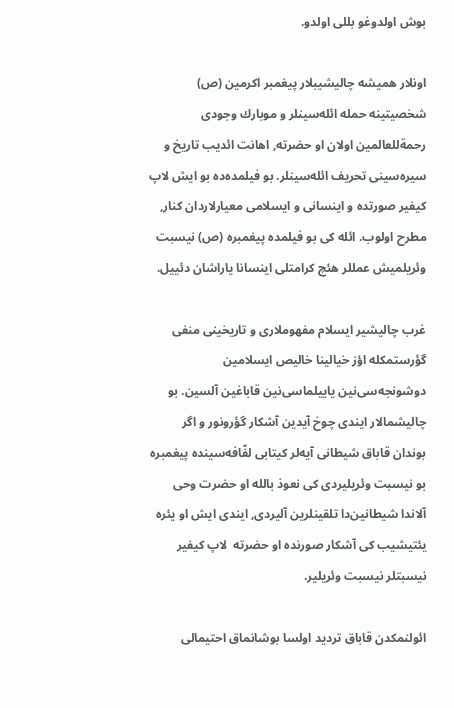بوش اولدوغو بللی اولدو.

اونلار همیشه چالیشیبلار پیغمبر اكرمین (ص) شخصیتینه حمله ائله‌سینلر و موبارك وجودی رحمةللعالمین اولان او حضرته, اهانت ائدیب تاریخ و سیره‌سینی تحریف ائله‌سینلر. بو فیلمده‌ده بو ایش لاپ كیفیر صورتده و اینسانی و ایسلامی معیارلاردان كنار, مطرح اولوب. ائله كی بو فیلمده پیغمبره (ص) نیسبت وئریلمیش عمللر هئچ كرامتلی اینسانا یاراشان دئییل.

غرب چالیشیر ایسلام مفهوملاری و تاریخینی منفی گؤرستمكله اؤز خیالینا خالیص ایسلامین دوشونجه‌سی‌نین یاییلماسی‌نین قاباغین آلسین. بو چالیشمالار ایندی چوخ آیدین آشكار گؤرونور و اگر بوندان قاباق شیطانی آیه‌لر كیتابی لفّافه‌سینده پیغمبره بو نیسبت وئریلیردی كی نعوذ بالله او حضرت وحی آلاندا شیطانین‌دا تلقینلرین آلیردی, ایندی ایش او یئره یئتیشیب كی آشكار صورنده او حضرته  لاپ كیفیر نیسبتلر نیسبت وئریلیر.

ائولنمكدن قاباق تردید اولسا بوشانماق احتیمالی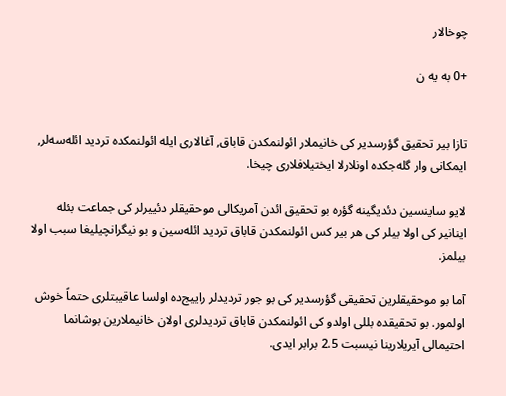چوخالار

+0 به یه ن


تازا بیر تحقیق گؤرسدیر كی خانیملار ائولنمكدن قاباق, آغالاری ایله ائولنمكده تردید ائله‌سه‌لر, ایمكانی وار گله‌جكده اونلارلا ایختیلافلاری چیخا.

لایو ساینسین دئدیگینه گؤره بو تحقیق ائدن آمریكالی موحقیقلر دئییرلر كی جماعت بئله اینانیر كی اولا بیلر كی هر بیر كس ائولنمكدن قاباق تردید ائله‌سین و بو نیگرانچیلیغا سبب اولا بیلمز.

آما بو موحقیقلرین تحقیقی گؤرسدیر كی بو جور تردیدلر راییج‌ده اولسا عاقیبتلری حتماً خوش اولمور. بو تحقیقده بللی اولدو كی ائولنمكدن قاباق تردیدلری اولان خانیملارین بوشانما احتیمالی آیریلارینا نیسبت 2.5 برابر ایدی.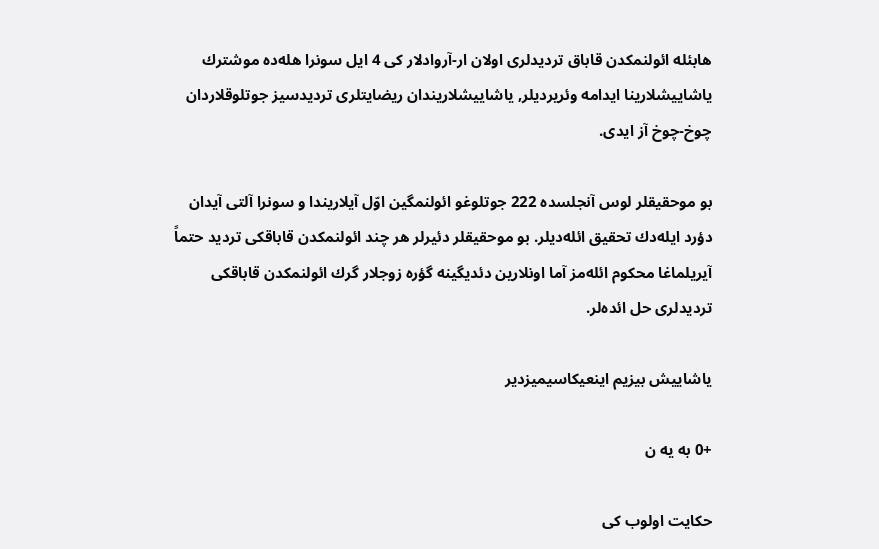هابئله ائولنمكدن قاباق تردیدلری اولان ار-آروادلار كی 4 ایل سونرا هله‌ده موشترك یاشاییشلارینا ایدامه وئریردیلر, یاشاییشلاریندان ریضایتلری تردیدسیز جوتلوقلاردان چوخ-چوخ آز ایدی.

بو موحقیقلر لوس آنجلسده 222 جوتلوغو ائولنمگین اوّل آیلاریندا و سونرا آلتی آیدان دؤرد ایله‌دك تحقیق ائله‌دیلر. بو موحقیقلر دئیرلر هر چند ائولنمكدن قاباقكی تردید حتماً آیریلماغا محكوم ائله‌مز آما اونلارین دئدیگینه گؤره زوجلار گرك ائولنمكدن قاباقكی تردیدلری حل ائده‌لر.

یاشاییش بیزیم اینعیكاسیمیزدیر

+0 به یه ن

حكایت اولوب كی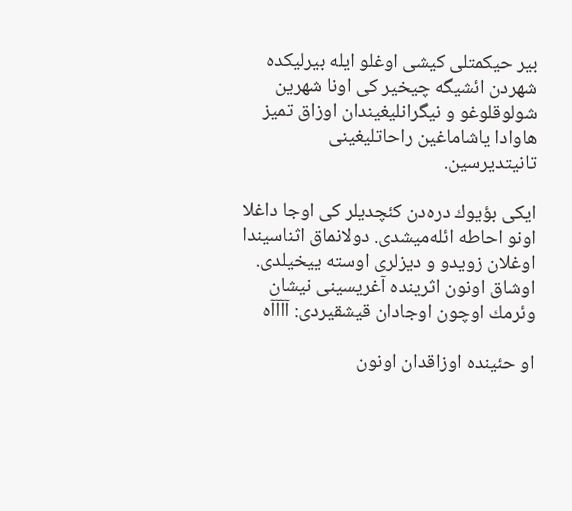بیر حیكمتلی كیشی اوغلو ایله بیرلیكده شهردن ائشیگه چیخیر كی اونا شهرین شولوقلوغو و نیگرانلیغیندان اوزاق تمیز هاوادا یاشاماغین راحاتلیغینی تانیتدیرسین.

ایكی بؤیوك دره‌دن كئچدیلر كی اوجا داغلا اونو احاطه ائله‌میشدی. دولانماق اثناسیندا اوغلان زویدو و دیزلری اوسته ییخیلدی. اوشاق اونون اثرینده آغریسینی نیشان وئرمك اوچون اوجادان قیشقیردی: آآآآه

او حئینده اوزاقدان اونون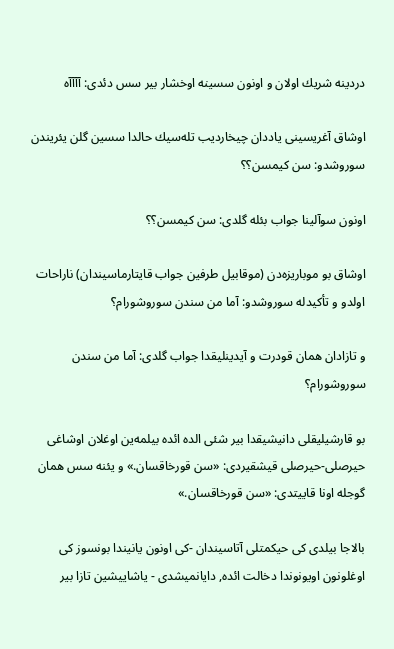دردینه شریك اولان و اونون سسینه اوخشار بیر سس دئدی: آآآآه

اوشاق آغریسینی یاددان چیخاردیب تله‌سیك حالدا سسین گلن یئریندن سوروشدو: سن كیمسن؟؟

اونون سوآلینا جواب بئله گلدی: سن كیمسن؟؟

اوشاق بو موباریزه‌دن (موقابیل طرفین جواب قایتارماسیندان) ناراحات اولدو و تأكیدله سوروشدو: آما من سندن سوروشورام؟

و تازادان همان قودرت و آیدینلیقدا جواب گلدی: آما من سندن سوروشورام؟

بو قارشیلیقلی دانیشیقدا بیر شئی الده ائده بیلمه‌ین اوغلان اوشاغی حیرصلی-حیرصلی قیشقیردی: «سن قورخاقسان.» و یئنه سس همان گوجله اونا قاییتدی: «سن قورخاقسان.»

بالاجا بیلدی كی حیكمتلی آتاسیندان -كی اونون یانیندا بونسوز كی اوغلونون اویونوندا دخالت ائده, دایانمیشدی - یاشاییشین تازا بیر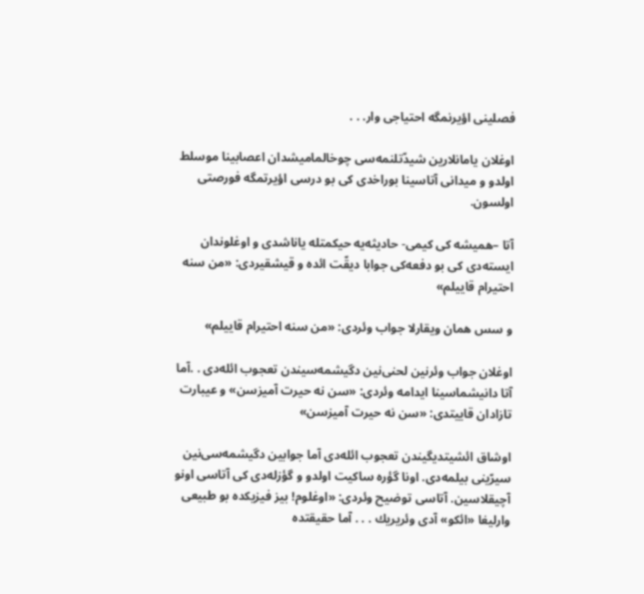فصلینی اؤیرنمگه احتیاجی وار. . .

اوغلان یامانلارین شیدّتلنمه‌سی چوخالمامیشدان اعصابینا موسلط اولدو و میدانی آتاسینا بوراخدی كی بو درسی اؤیرتمگه فورصتی اولسون.

آتا –همیشه كی كیمی- حادیثه‌یه حیكمتله یاناشدی و اوغلوندان ایسته‌دی كی بو دفعه‌كی جوابا دیقّت ائده و قیشقیردی: «من سنه احتیرام قاییلم»

و سس همان ویقارلا جواب وئردی: «من سنه احتیرام قاییلم»

اوغلان جواب وئرنین لحنی‌نین دگیشمه‌سیندن تعجوب ائله‌دی . .آما آتا دانیشماسینا ایدامه وئردی: «سن نه حیرت آمیزسن» و عیبارت تازادان قاییتدی: «سن نه حیرت آمیزسن»

اوشاق ائشیتدیگیندن تعجوب ائله‌دی آما جوابین دگیشمه‌سی‌نین سیرّینی بیلمه‌دی. اونا گؤره ساكیت اولدو و گؤزله‌دی كی آتاسی اونو آچیقلاسین. آتاسی توضیح وئردی: «اوغلوم! بیز فیزیكده بو طبیعی وارلیغا «ائكو» آدی وئریریك . . . آما حقیقتده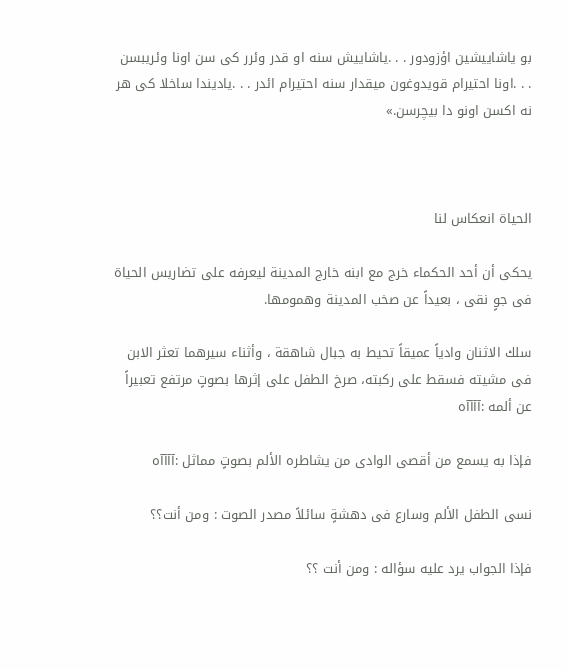بو یاشاییشین اؤزودور . . .یاشاییش سنه او قدر وئرر كی سن اونا وئریبسن . . .اونا احتیرام قویدوغون میقدار سنه احتیرام ائدر . . .یادیندا ساخلا كی هر نه اكسن اونو دا بیچرسن.»



الحیاة انعكاس لنا

یحكى أن أحد الحكماء خرج مع ابنه خارج المدینة لیعرفه على تضاریس الحیاة فی جوٍ نقی ، بعیداً عن صخب المدینة وهمومها.

سلك الاثنان وادیاً عمیقاً تحیط به جبال شاهقة ، وأثناء سیرهما تعثر الابن فی مشیته فسقط على ركبته، صرخ الطفل على إثرها بصوتٍ مرتفع تعبیراً عن ألمه :آآآآه

فإذا به یسمع من أقصى الوادی من یشاطره الألم بصوتٍ مماثل :آآآآه

نسی الطفل الألم وسارع فی دهشةٍ سائلاً مصدر الصوت : ومن أنت؟؟

فإذا الجواب یرد علیه سؤاله : ومن أنت ؟؟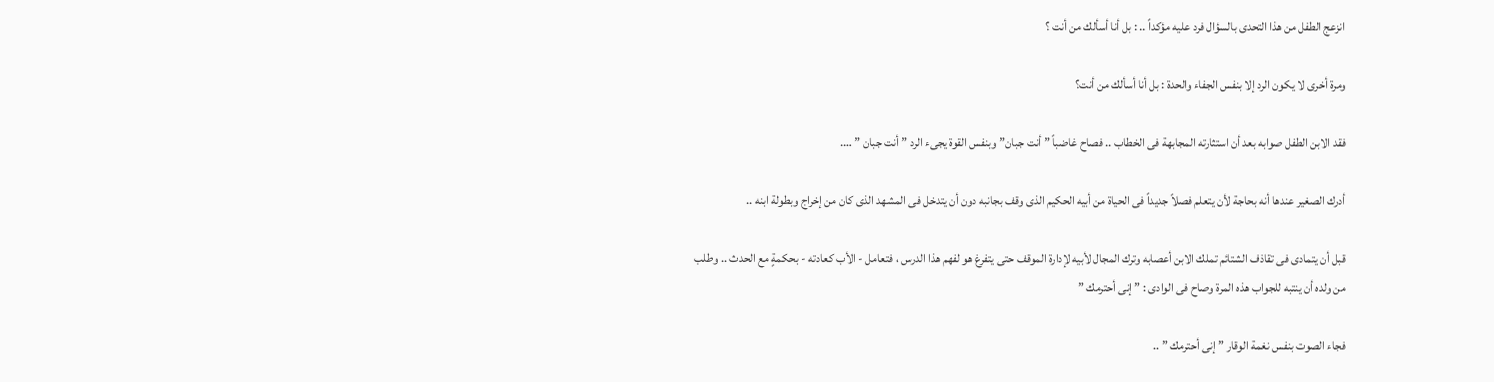انزعج الطفل من هذا التحدی بالسؤال فرد علیه مؤكداً .. : بل أنا أسألك من أنت ؟

ومرة أخرى لا یكون الرد إلا بنفس الجفاء والحدة : بل أنا أسألك من أنت؟

فقد الابن الطفل صوابه بعد أن استثارته المجابهة فی الخطاب .. فصاح غاضباً ” أنت جبان” وبنفس القوة یجیء الرد ” أنت جبان ” ….

أدرك الصغیر عندها أنه بحاجة لأن یتعلم فصلاً جدیداً فی الحیاة من أبیه الحكیم الذی وقف بجانبه دون أن یتدخل فی المشهد الذی كان من إخراج وبطولة ابنه ..

قبل أن یتمادى فی تقاذف الشتائم تملك الابن أعصابه وترك المجال لأبیه لإدارة الموقف حتى یتفرغ هو لفهم هذا الدرس ، فتعامل - الأب كعادته - بحكمةٍ مع الحدث .. وطلب من ولده أن ینتبه للجواب هذه المرة وصاح فی الوادی : ” إنی أحترمك ”

فجاء الصوت بنفس نغمة الوقار ” إنی أحترمك ” ..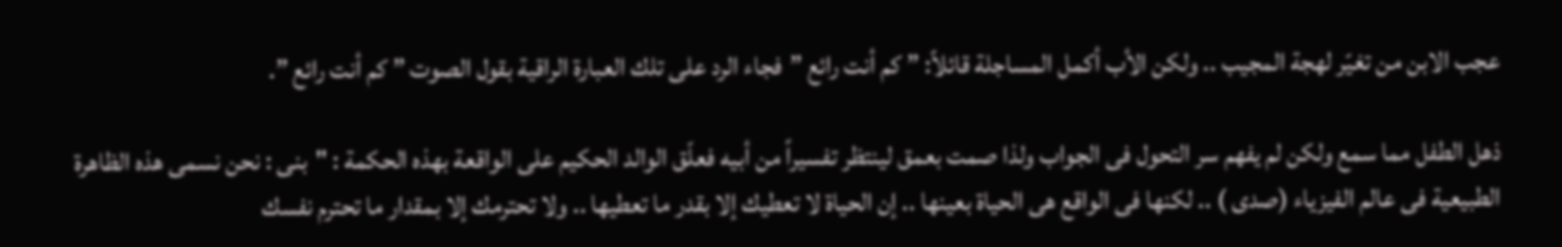عجب الابن من تغیّر لهجة المجیب .. ولكن الأب أكمل المساجلة قائلاً: ” كم أنت رائع ”فجاء الرد على تلك العبارة الراقیة بقول الصوت ” كم أنت رائع ”.

ذهل الطفل مما سمع ولكن لم یفهم سر التحول فی الجواب ولذا صمت بعمق لینتظر تفسیراً من أبیه فعلّق الوالد الحكیم على الواقعة بهذه الحكمة : "بنی : نحن نسمی هذه الظاهرة الطبیعیة فی عالم الفیزیاء (صدى ) .. لكنها فی الواقع هی الحیاة بعینها .. إن الحیاة لا تعطیك إلا بقدر ما تعطیها .. ولا تحترمك إلا بمقدار ما تحترم نفسك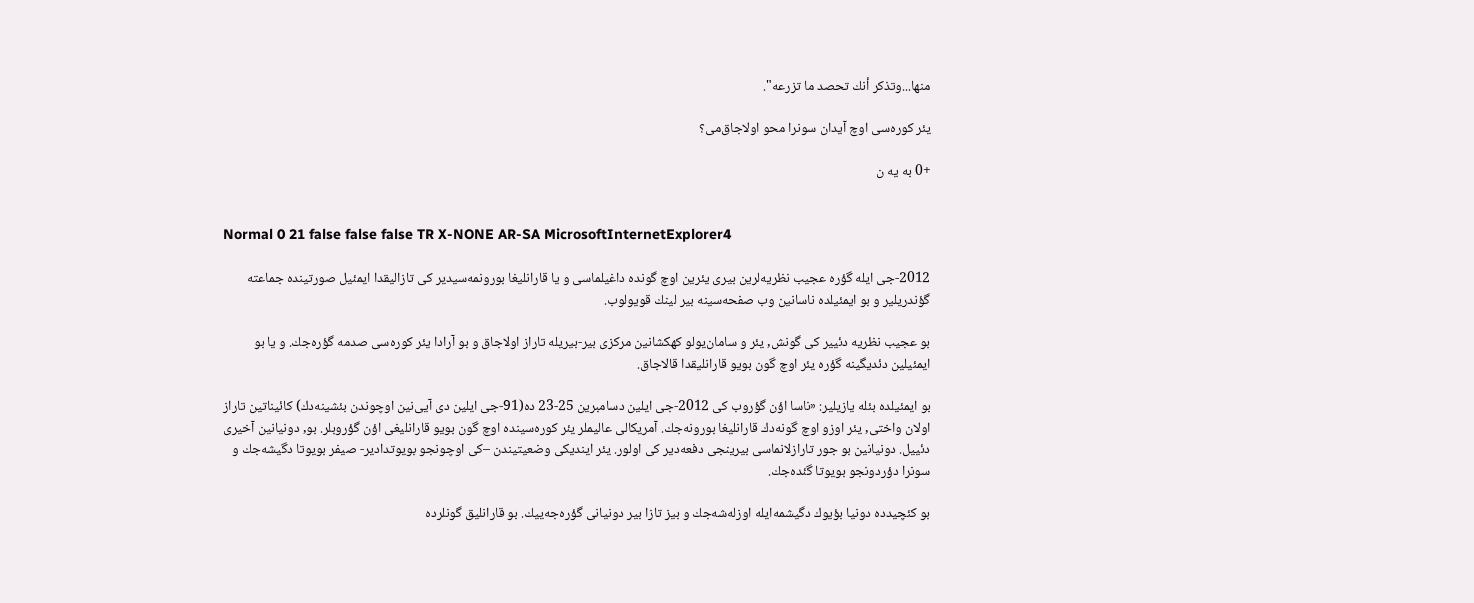منها...وتذكر أنك تحصد ما تزرعه".

یئر كوره‌سی اوچ آیدان سونرا محو اولاجاق‌می؟

+0 به یه ن


Normal 0 21 false false false TR X-NONE AR-SA MicrosoftInternetExplorer4

2012-جی ایله گؤره عجیب نظریه‌لرین بیری یئرین اوچ گونده داغیلماسی و یا قارانلیغا بورونمه‌سیدیر كی تازالیقدا ایمئیل صورتینده جماعته گؤندریلیر و بو ایمئیلده ناسانین وب ‌صفحه‌سینه بیر لینك قویولوب.

بو عجیب نظریه دئییر كی گونش, یئر و سامان‌یولو كهكشانین مركزی بیر-بیریله ‌تاراز اولاجاق و بو آرادا یئر كوره‌سی صدمه گؤره‌جك. و یا بو ایمئیلین دئدیگینه گؤره یئر اوچ گون بویو قارانلیقدا قالاجاق.

بو ایمئیلده بئله‌ یازیلیر: «ناسا اؤن گؤروب كی 2012-جی ایلین دسامبرین 25-23 ده(91-جی ایلین دی آیی‌نین اوچوندن بئشینه‌دك) كائیناتین تاراز اولان واختی, یئر اوزو اوچ گونه‌دك قارانلیغا بورونه‌جك. آمریكالی عالیملر یئر كوره‌سینده اوچ گون بویو قارانلیغی اؤن گؤروبلر. بو, دونیانین آخیری دئییل. دونیانین بو جور تارازلانماسی بیرینجی دفعه‌دیر كی اولور. یئر ایندیكی وضعیتیندن –كی اوچونجو بویوتدادیر- صیفر بویوتا دگیشه‌جك و سونرا دؤردونجو بویوتا گئده‌جك.

بو كئچیدده دونیا بؤیوك دگیشمه‌ایله اوزله‌شه‌جك و بیز تازا بیر دونیانی گؤره‌جه‌ییك. بو قارانلیق گونلرده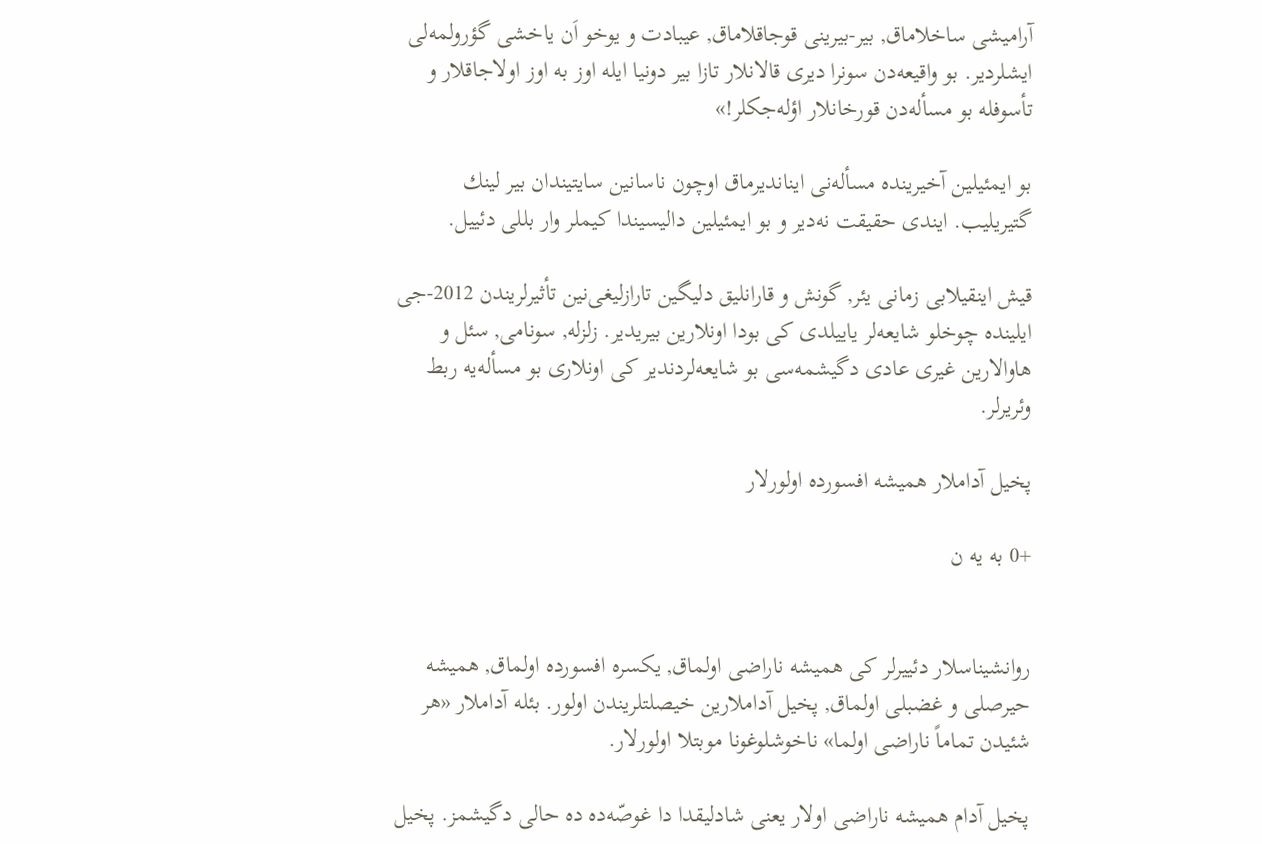آرامیشی ساخلاماق, بیر-بیرینی قوجاقلاماق, عیبادت و یوخو اَن یاخشی گؤرولمه‌لی ایشلردیر. بو واقیعه‌دن سونرا دیری قالانلار تازا بیر دونیا ایله اوز به اوز اولاجاقلار و تأسوفله بو مسأله‌دن قورخانلار اؤله‌جكلر!»

بو ایمئیلین آخیرینده مسأله‌نی ایناندیرماق اوچون ناسانین سایتیندان بیر لینك گتیریلیب. ایندی حقیقت نه‌دیر و بو ایمئیلین دالیسیندا كیملر وار بللی دئییل.

قیش اینقیلابی زمانی یئر, گونش و قارانلیق دلیگین تارازلیغی‌نین تأثیرلریندن 2012-جی ایلینده چوخلو شایعه‌لر یاییلدی كی بودا اونلارین بیریدیر. زلزله, سونامی, سئل و هاوالارین غیری عادی دگیشمه‌سی بو شایعه‌لردندیر كی اونلاری بو مسأله‌یه ربط وئریرلر.

پخیل آداملار همیشه افسورده اولورلار

+0 به یه ن


روانشیناسلار دئییرلر كی همیشه ناراضی اولماق, یكسره افسورده اولماق, همیشه حیرصلی و غضبلی اولماق, پخیل آداملارین خیصلتلریندن اولور. بئله آداملار «هر شئیدن تماماً ناراضی اولما» ناخوشلوغونا موبتلا اولورلار.

پخیل آدام همیشه ناراضی اولار یعنی شادلیقدا دا غوصّه‌ده ده حالی دگیشمز. پخیل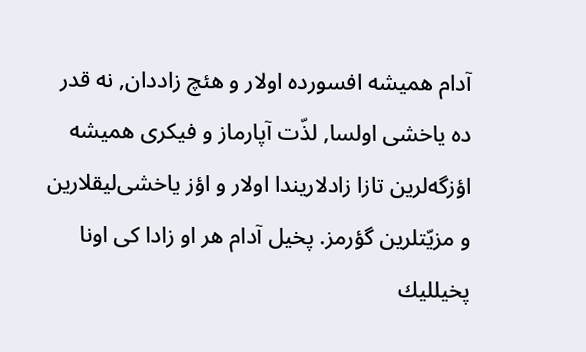آدام همیشه افسورده اولار و هئچ زاددان, نه قدر ده یاخشی اولسا, لذّت آپارماز و فیكری همیشه اؤزگه‌لرین تازا زادلاریندا اولار و اؤز یاخشی‌لیقلارین و مزیّتلرین گؤرمز. پخیل آدام هر او زادا كی اونا پخیللیك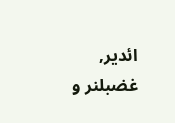ائدیر, غضبلنر و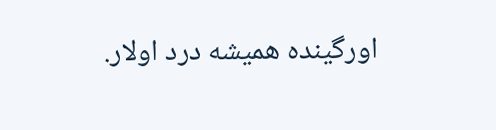اورگینده همیشه درد اولار.